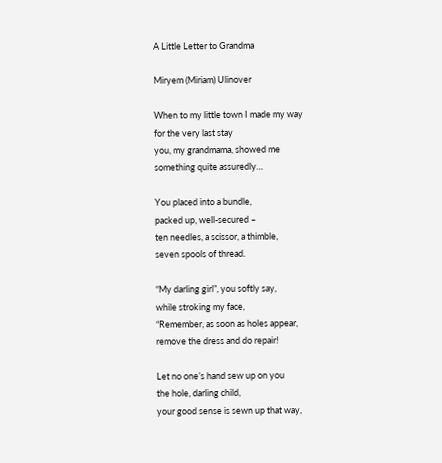A Little Letter to Grandma

Miryem (Miriam) Ulinover

When to my little town I made my way
for the very last stay
you, my grandmama, showed me
something quite assuredly…

You placed into a bundle,
packed up, well-secured –
ten needles, a scissor, a thimble,
seven spools of thread.

“My darling girl”, you softly say,
while stroking my face,
“Remember, as soon as holes appear,
remove the dress and do repair!

Let no one’s hand sew up on you
the hole, darling child,
your good sense is sewn up that way,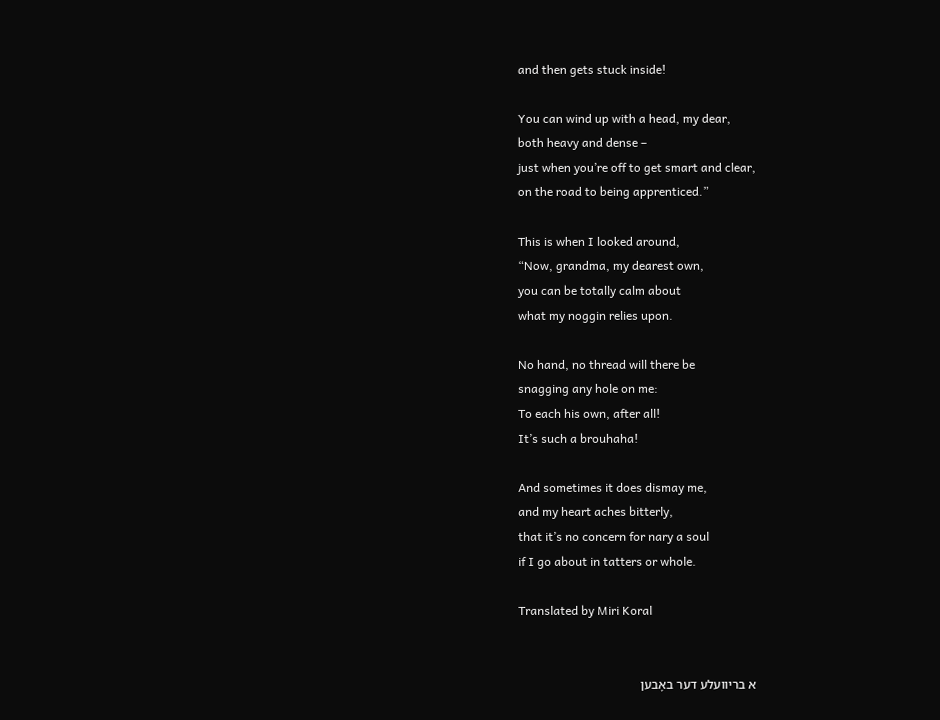and then gets stuck inside!

You can wind up with a head, my dear,
both heavy and dense –
just when you’re off to get smart and clear,
on the road to being apprenticed.”

This is when I looked around,
“Now, grandma, my dearest own,
you can be totally calm about
what my noggin relies upon.

No hand, no thread will there be
snagging any hole on me:
To each his own, after all!
It’s such a brouhaha!

And sometimes it does dismay me,
and my heart aches bitterly,
that it’s no concern for nary a soul
if I go about in tatters or whole.

Translated by Miri Koral


א בריוועלע דער באָבען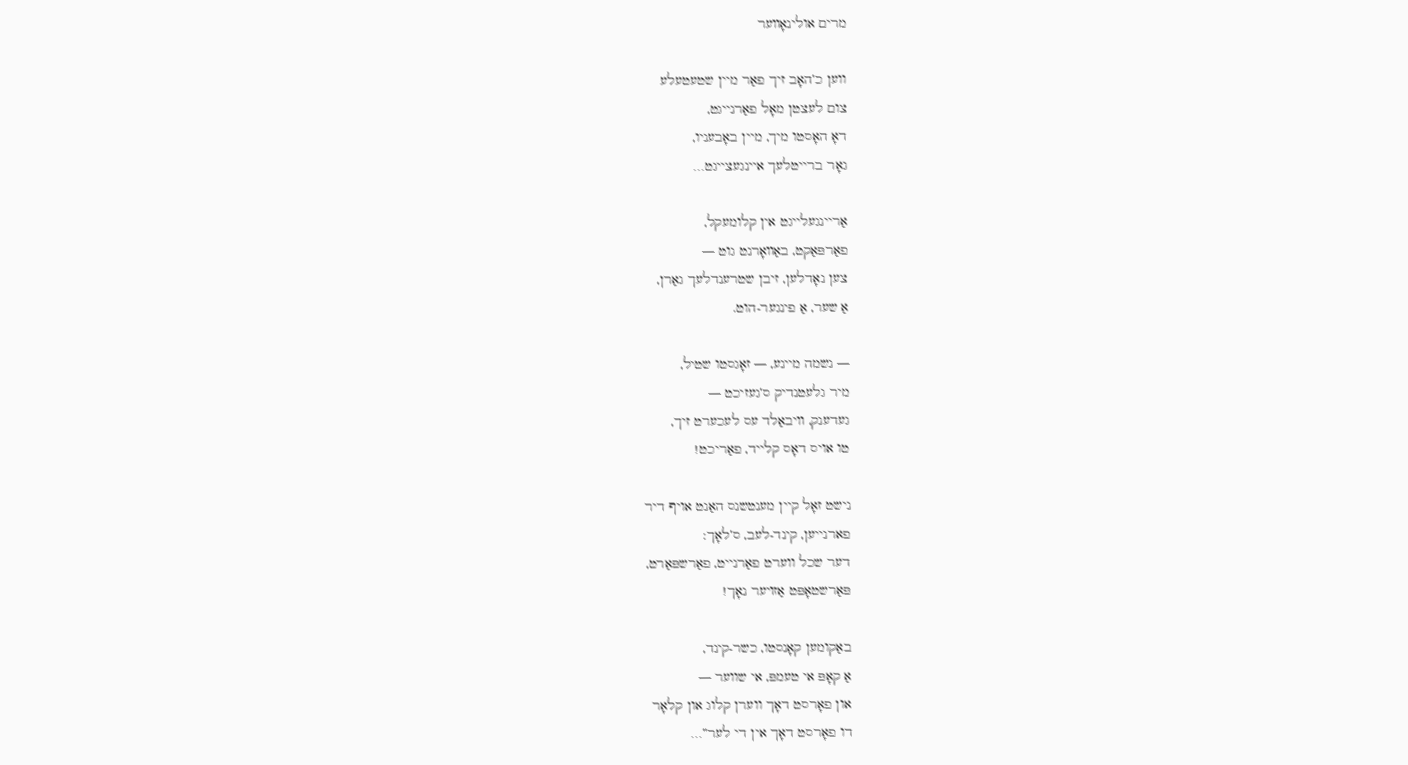מרים אולינאָװער

ווען כ’האָב זיך פאַר מיין שטעטעלע
צום לעצטן מאָל פאַרנייגט,
דאָ האָסטו מיך, מיין באָבעניו,
גאָר ברייטלעך איינגעצייגט…

אַריינגעלייגט אין קלומעקל,
פאַרפּאַקט, באַװאָרנט גוט —
צען נאָדלען, זיבן שטרענדלעך גאַרן,
אַ שער, אַ פינגער-הוט.

— נשמה מיינע, — זאָגסטו שטיל,
מיר גלעטנדיק ס’געזיכט —
געדענק, װיבאַלד עס לעכערט זיך,
טו אויס דאָס קלייד, פאַריכט!

נישט זאָל קיין מענטשנס האַנט אויף דיר
פארנייען, קינד-לעב, ס’לאָך:
דער שכל ווערט פאַרנייט, פאַרשפּאַרט,
פּאַרשטאָפּט אַזױער נאָך!

באַקומען קאָנסטו, כשר-קינד,
אַ קאָפּ אי טעמפּ, אי שווער —
און פאָרסט דאָך ווערן קלוג און קלאָר
דו פאָרסט דאָך אין די לער”…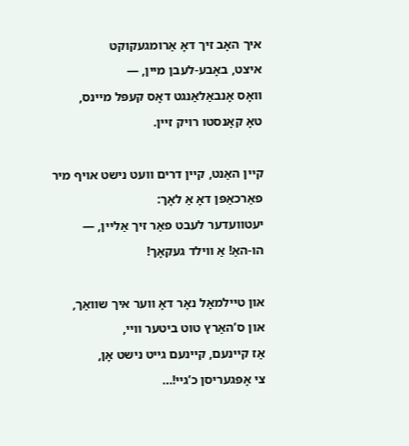איך האָב זיך דאָ אַרומגעקוקט
איצט, באָבע-לעבן מיין, —
װאָס אָנבאַלאַנגט דאָס קעפּל מיינס,
טאָ קאָנסטו רויק זיין.

קיין האַנט, קיין דרים וועט נישט אויף מיר
פאַרכאַפּן דאָ אַ לאָך:
יעטװעדער לעבט פאַר זיך אַלײן, —
הו-האַ! אַ ווילד געקאָך!

און טיילמאָל נאָר דאָ ווער איך שוואַך,
און ס’האַרץ טוט ביטער וויי,
אַז קיינעם, קיינעם גייט נישט אָן,
צי אָפּגעריסן כ’גיי!…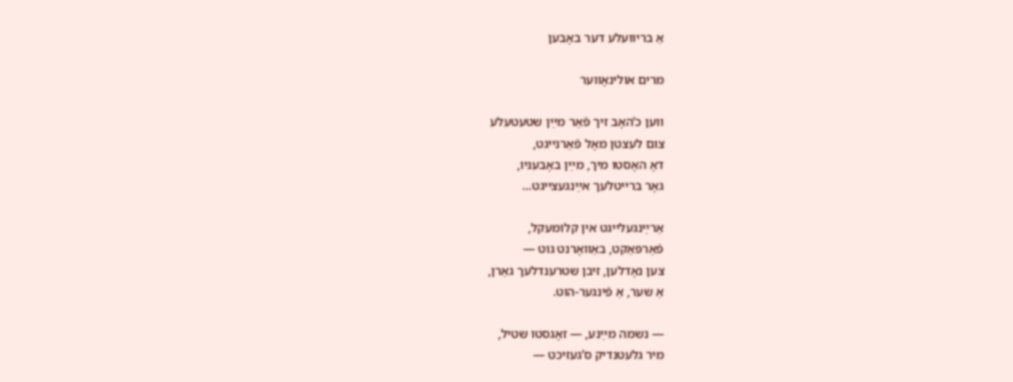אַ בריוועלע דער באָבען

מרים אולינאָװער

ווען כ’האָב זיך פֿאַר מײַן שטעטעלע
צום לעצטן מאָל פֿאַרנייגט,
דאָ האָסטו מיך, מײַן באָבעניו,
גאָר ברייטלעך אײַנגעצייגט…

אַרײַנגעלייגט אין קלומעקל,
פֿאַרפּאַקט, באַװאָרנט גוט —
צען נאָדלען, זיבן שטרענדלעך גאַרן,
אַ שער, אַ פֿינגער-הוט.

— נשמה מײַנע, — זאָגסטו שטיל,
מיר גלעטנדיק ס’געזיכט —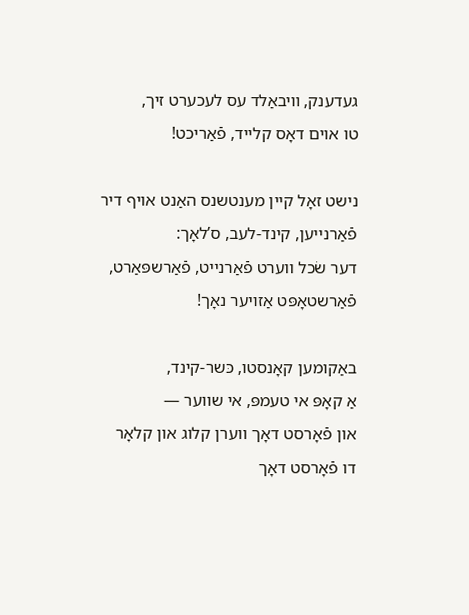געדענק, װיבאַלד עס לעכערט זיך,
טו אוים דאָס קלייד, פֿאַריכט!

נישט זאָל קיין מענטשנס האַנט אויף דיר
פֿאַרנייען, קינד-לעב, ס’לאָך:
דער שׂכל ווערט פֿאַרנייט, פֿאַרשפּאַרט,
פֿאַרשטאָפּט אַזױער נאָך!

באַקומען קאָנסטו, כּשר-קינד,
אַ קאָפּ אי טעמפּ, אי שווער —
און פֿאָרסט דאָך ווערן קלוג און קלאָר
דו פֿאָרסט דאָך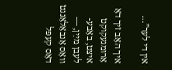אין די לער”…

איך האָב זיך דאָ אַרומגעקוקט
איצט, באָבע-לעבן מײַן, —
װאָס אָנבאַלאַנגט דאָס קעפּל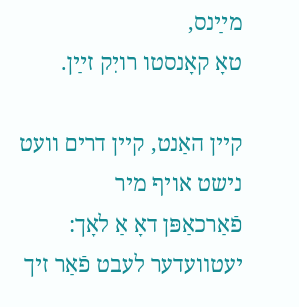מײַנס,
טאָ קאָנסטו רויִק זײַן.

קיין האַנט, קיין דרים וועט נישט אויף מיר
פֿאַרכאַפּן דאָ אַ לאָך:
יעטװעדער לעבט פֿאַר זיך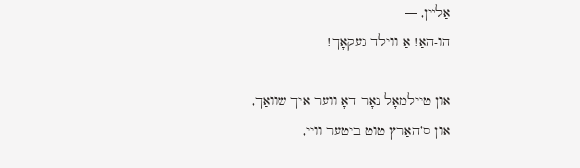אַלײן, —
הו-האַ! אַ ווילד געקאָך!

און טיילמאָל נאָר דאָ ווער איך שוואַך,
און ס’האַרץ טוט ביטער וויי,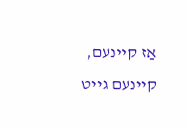אַז קיינעם, קיינעם גייט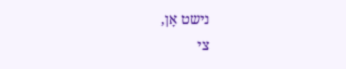נישט אָן,
צי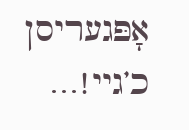אָפּגעריסן כ’גיי!…